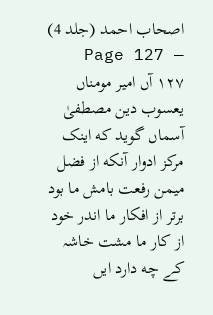اصحاب احمد (جلد 4) — Page 127
۱۲۷ آں امیر مومناں یعسوب دین مصطفیٰ آسماں گوید که اینک مرکز ادوار آنکه از فضل میمن رفعت بامش ما بود برتر از افکار ما اندر خود از کار ما مشت خاشہ کے چه دارد ایں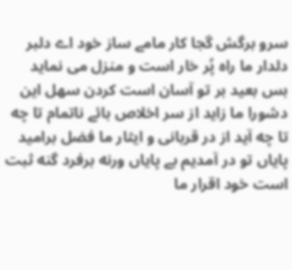سرو برگش گجا کار مامے ساز خود اے دلبر دلدار ما راه پُر خار است و منزل می نماید بس بعید بر تو آسان است کردن سهل این دشورا ما زاید از سر اخلاص ہائے ناتمام تا چه تا چه آید از در قربانی و ایثار ما فضل برامید پایاں تو در آمدیم بے پایاں ورنه برفرد گنه ثبت است خود اقرار ما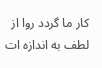کار ما گردد روا از لطف به اندازه ات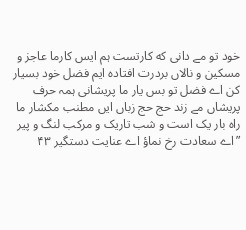خود تو مے دانی که کارتست ہم ایس کارما عاجز و مسکین و نالاں بردرت افتاده ایم فضل خود بسیار کن اے فضل تو بس یار ما پریشانی ہمہ حرف پریشاں مے زند حج حج زباں ایں مطنب مکشار ما راه بار یک است و شب تاریک و مرکب لنگ و پیر ”اے سعادت رخ نماؤ اے عنایت دستگیر ۴۳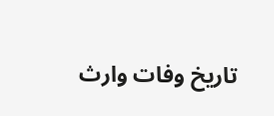تاریخ وفات وارث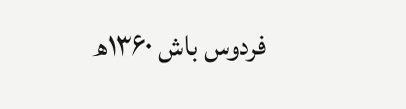فردوس باش ۱۳۶۰ھ